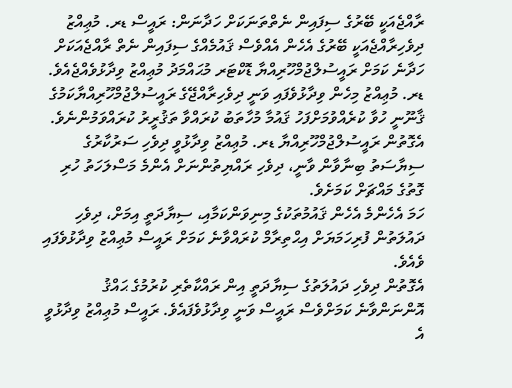ރާއްޖެއަކީ ބޭރުގެ ސިފައިން ނެތްތަނަކަށް ހަދާނަން: ރައީސް ޑރ. މުޢިއްޒު
ދިވެހިރާއްޖެއަކީ ބޭރުގެ އެހެން އެއްވެސް ޤައުމެއްގެ ސިފައިން ނެތް ރާއްޖެއަކަށް ހަދާނެ ކަމަށް ރައީސުލްޖުމްހޫރިއްޔާ ޑޮކްޓަރ މުޙައްމަދު މުޢިއްޒު ވިދާޅުވެއްޖެއެވެ.
ޑރ. މުޢިއްޒު މިހެން ވިދާޅުވެފައި ވަނީ ދިވެހިރާއްޖޭގެ ރައީސުލްޖުމްހޫރިއްޔާކަމުގެ ޤާނޫނީ ހުވާ ކުރެއްވުމަށްފަހު ޤައުމާ މުހާތަބު ކުރައްވާ ތަޤުރީރު ކުރައްވަމުންނެވެ.
އެގޮތުން ރައީސުލްޖުމްހޫރިއްޔާ ޑރ. މުޢިއްޒު ވިދާޅުވީ ދިވެހި ސަރުކާރުގެ ސިޔާސަތު ބިނާވާން ވާނީ، ދިވެހި ރައްޔިތުންނަށް އެންމެ މަސްލަހަތު ހުރި ގޮތުގެ މައްޗަށް ކަމަށެވެ.
ހަމަ އެހެންމެ އެހެން ޤައުމުތަކުގެ މިނިވަންކަމާއި، ސިޔާދަތީ އިމަށް، ދިވެހި ދައުލަތުން ފުރިހަމަޔަށް އިޙްތިރާމް ކުރައްވާނެ ކަމަށް ރައީސް މުޢިއްޒު ވިދާޅުވެފައި ވެއެވެ.
އެގޮތުން ދިވެހި ދައުލަތުގެ ސިޔާދަތީ އިން ރައްކާތެރި ކުރުމުގެ ޙައްޤު އޮންނަންވާނެ ކަމަށްވެސް ރައީސް ވަނީ ވިދާޅުވެފައެވެ. ރައީސް މުޢިއްޒު ވިދާޅުވީ އެ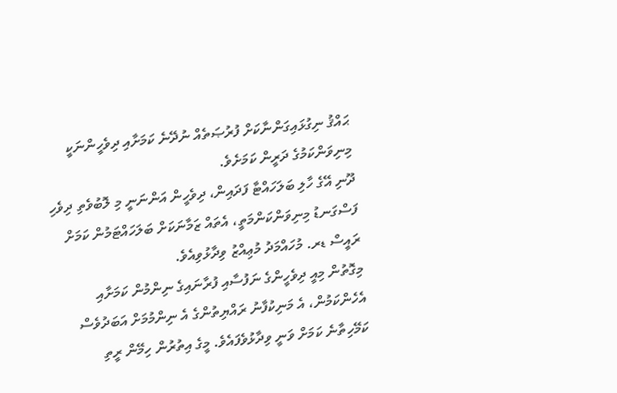ޙައްޤު ނިގުޅައިގަންނާކަށް ފުރުޞަތެއް ނުދޭނެ ކަމަށާއި ދިވެހީންނަކީ މިނިވަންކަމުގެ ދަރީން ކަމަށެވެ.
ދޫނި އޭގެ ހާލި ބަލަހައްޓާ ފަދައިން، ދިވެހީން އަންނަނީ މި ލޮބުވެތި ދިވެހި ފަސްގަނޑު މިނިވަންކަންމަތީ، އެތައް ޒަމާނަކަށް ބަލަހައްޓަމުން ކަމަށް ރައީސް ޑރ. މުހައްމަދު މުޢިއްޒު ވިދާޅުވިއެވެ.
މިގޮތުން މިއީ ދިވެހީންގެ ނަފުސާއި ފުރާނައިގެ ނިންމުން ކަމަށާއި އެހެންކަމުން، އެ މަނިކުފާނު ރައްޔިތުންގެ އެ ނިންމުމަށް އަބަދުވެސް ކަމޭހިތާނެ ކަމަށް ވަނީ ވިދާޅުވެފައެވެ. މީގެ އިތުރުން ހިމޭން ރީތި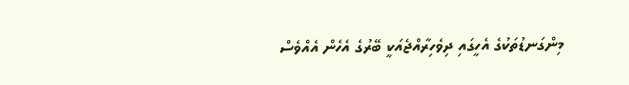މިންގަނޑުތަކުގެ އެހީގައި ދިވެހިރާއްޖެއަކީ ބޭރުގެ އެހެން އެއްވެސް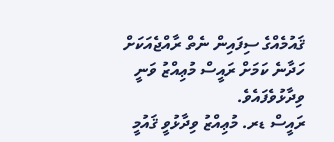ޤައުމެއްގެ ސިފައިން ނެތް ރާއްޖެއަކަށް ހަދާނެ ކަމަށް ރައީސް މުޢިއްޒު ވަނީ ވިދާޅުވެފައެވެ.
ރައީސް ޑރ. މުޢިއްޒު ވިދާޅުވީ ޤައުމީ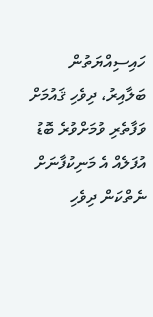ހައިސިއްޔަތުން ބަލާއިރު، ދިވެހި ޤައުމަށް ވަފާތެރި ވުމަށްވުރެ ބޮޑު އުފަލެއް އެ މަނިކުފާނަށް ނެތްކަން ދިވެހި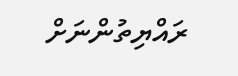ރައްޔިތުންނަށް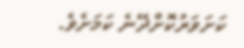ކަށަވަރުކޮށްދޭނެ ކަމަށެވެ.